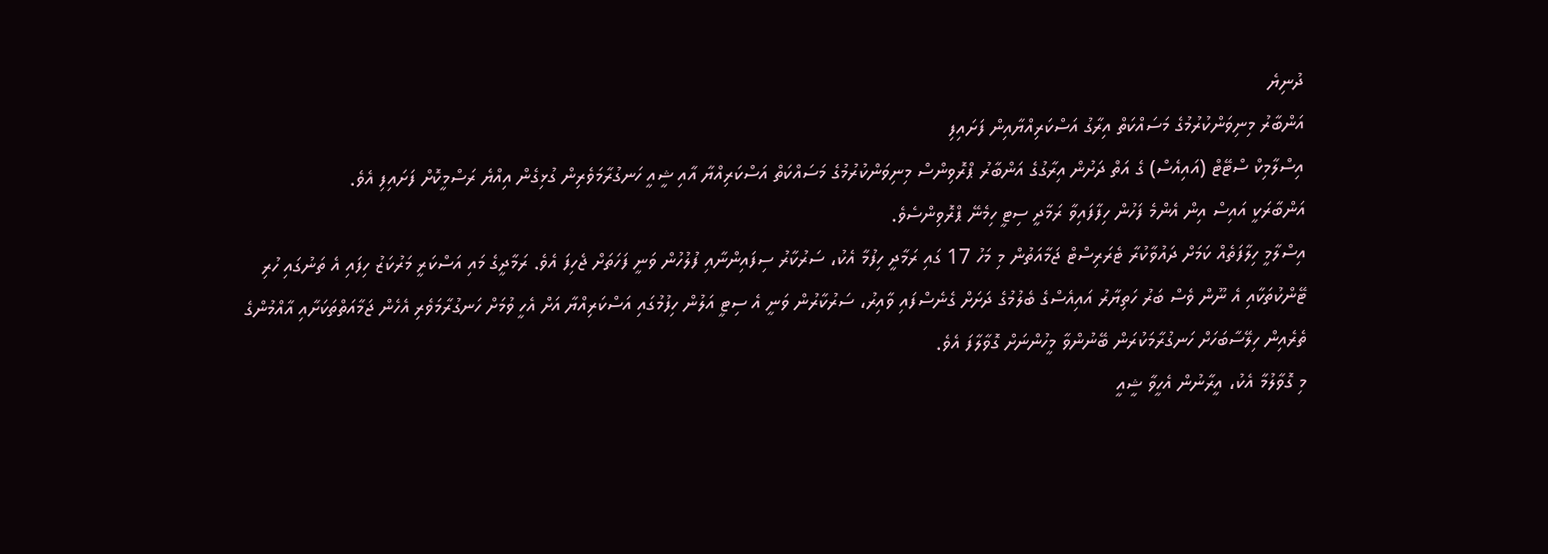ދުނިޔެ
އަންބާރު މިނިވަންކުރުމުގެ މަސައްކަތް އިރާގު އަސްކަރިއްޔާއިން ފަށައިފި
އިސްލާމިކް ސްޓޭޓް (އައިއެސް) ގެ އަތް ދަށުން އިރާގުގެ އަންބާރު ޕްރޮވިންސް މިނިވަންކުރުމުގެ މަސައްކަތް އަސްކަރިއްޔާ އާއި ޝީއީ ހަނގުރާމަވެރިން ގުޅިގެން އިއްޔެ ރަސްމީކޮށް ފަށައިފި އެވެ.
އަންބާރަކީ އައިސް އިން އެންމެ ފަހުން ހިފާފައިވާ ރަމާދީ ސިޓީ ހިމެނޭ ޕްރޮވިންސެވެ.
އިސްލާމީ ހިލާފަތެއް ކަމަށް ދައުވާކުރާ ޓެރަރިސްޓް ޖަމާއަތުން މި މަހު 17 ގައި ރަމާދީ ހިފުމާ އެކު، ސަރުކާރު ސިފައިންނާއި ފުލުހުން ވަނީ ފަހަތަށް ޖެހިފަ އެވެ. ރަމާދީގެ މައި އަސްކަރީ މަރުކަޒު ހިފައި އެ ތަނުގައި ހުރި ޓޭންކުތަކާއި އެ ނޫން ވެސް ބަރު ހަތިޔާރު އައިއެސްގެ ބެލުމުގެ ދަށަށް ގެނެސްފައި ވާއިރު، ސަރުކާރުން ވަނީ އެ ސިޓީ އަލުން ހިފުމުގައި އަސްކަރިއްޔާ އަށް އެހީ ވުމަށް ހަނގުރާމަވެރި އެހެން ޖަމާއަތްތަކަށާއި އާއްމުންގެ ތެރެއިން ހިލޭސާބަހަށް ހަނގުރާމަކުރަން ބޭނުންވާ މީހުންނަށް ގޮވާލާފަ އެވެ.
މި ގޮވާލުމާ އެކު، އީރާނުން އެހީވާ ޝީއީ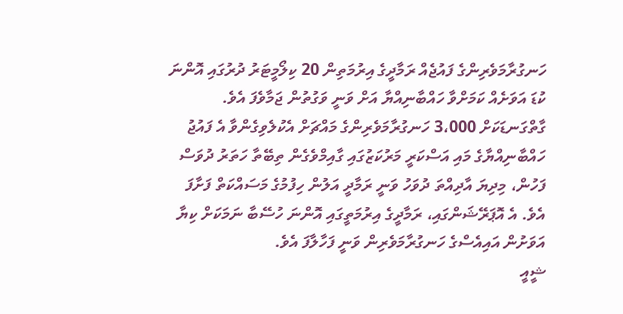ހަނގުރާމަވެރިންގެ ފައުޖެއް ރަމާދީގެ އިރުމަތިން 20 ކިލޯމީޓަރު ދުރުގައި އޮންނަ ކުޑަ އަވަށެއް ކަމަށްވާ ހައްބާނިއްޔާ އަށް ވަނީ ވަގުތުން ޖަމާވެފަ އެވެ. ގާތްގަނޑަކަށް 3،000 ހަނގުރާމަވެރިންގެ މައްޗަށް އެކުލެވިގެންވާ އެ ފައުޖު ހައްބާނިއްޔާގެ މައި އަސްކަރީ މަރުކަޒުގައި ގާއިމްވެގެން ތިބޭތާ ހަތަރު ދުވަސް ފަހުން، މިދިޔަ އާދިއްތަ ދުވަހު ވަނީ ރަމާދީ އަލުން ހިފުމުގެ މަސައްކަތް ފަށާފަ އެވެ. އެ އޮޕަރޭޝަންގައި، ރަމާދީގެ އިރުމަތީގައި އޮންނަ ހުސޭބާ ނަމަކަށް ކިޔާ އަވަށުން އައިއެސްގެ ހަނގުރާމަވެރިން ވަނީ ފަހާލާފަ އެވެ.
ޝީއީ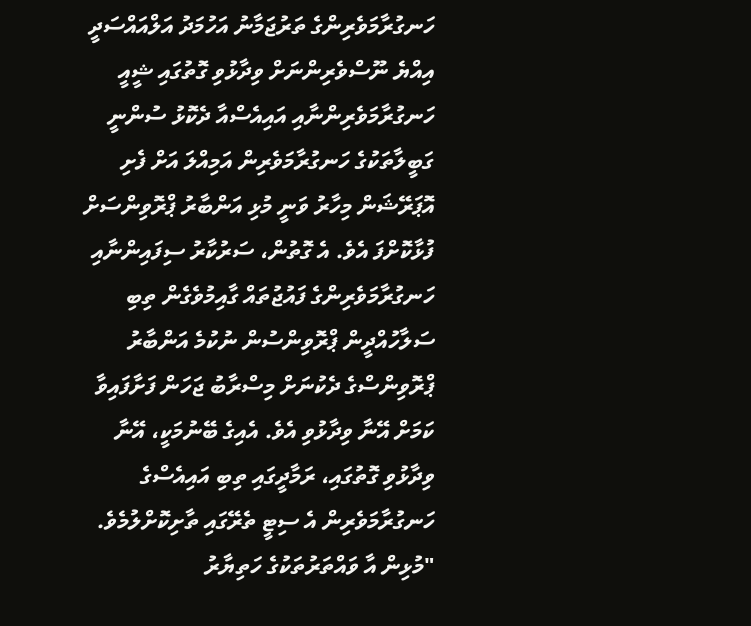ހަނގުރާމަވެރިންގެ ތަރުޖަމާނު އަހުމަދު އަލްއައްސަދީ އިއްޔެ ނޫސްވެރިންނަށް ވިދާޅުވި ގޮތުގައި ޝީއީ ހަނގުރާމަވެރިންނާއި އައިއެސްއާ ދެކޮޅު ސުންނީ ގަބީލާތަކުގެ ހަނގުރާމަވެރިން އަމިއްލަ އަށް ފެށި އޮޕަރޭޝަން މިހާރު ވަނީ މުޅި އަންބާރު ޕްރޮވިންސަށް ފުޅާކޮށްފަ އެވެ. އެ ގޮތުން، ސަރުކާރު ސިފައިންނާއި ހަނގުރާމަވެރިންގެ ފައުޖުތައް ގާއިމުވެގެން ތިބި ސަލާހުއްދީން ޕްރޮވިންސުން ނުކުމެ އަންބާރު ޕްރޮވިންސްގެ ދެކުނަށް މިސްރާބު ޖަހަން ފަށާފައިވާ ކަމަށް އޭނާ ވިދާޅުވި އެވެ. އެއިގެ ބޭނުމަކީ، އޭނާ ވިދާޅުވި ގޮތުގައި، ރަމާދީގައި ތިބި އައިއެސްގެ ހަނގުރާމަވެރިން އެ ސިޓީ ތެރޭގައި ތާށިކޮށްލުމެވެ.
"މުޅިން އާ ވައްތަރުތަކުގެ ހަތިޔާރު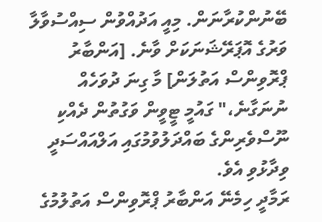ބޭނުންކުރާނަން. މިއީ އަދުއްވުން ސިއްސުވާލާ ވަރުގެ އޮޕަރޭޝަނަކަށް ވާނެ. [އަންބާރު ޕްރޮވިންސް އަތުލަން] މާ ގިނަ ދުވަހެއް ނުނަގާނެ،" ގައުމީ ޓީވީން ވަގުތުން ދެއްކި ނޫސްވެރިންގެ ބައްދަލުވުމުގައި އަލްއައްސަދީ ވިދާޅުވި އެވެ.
ރަމާދީ ހިމެނޭ އަންބާރު ޕްރޮވިންސް އަތުލުމުގެ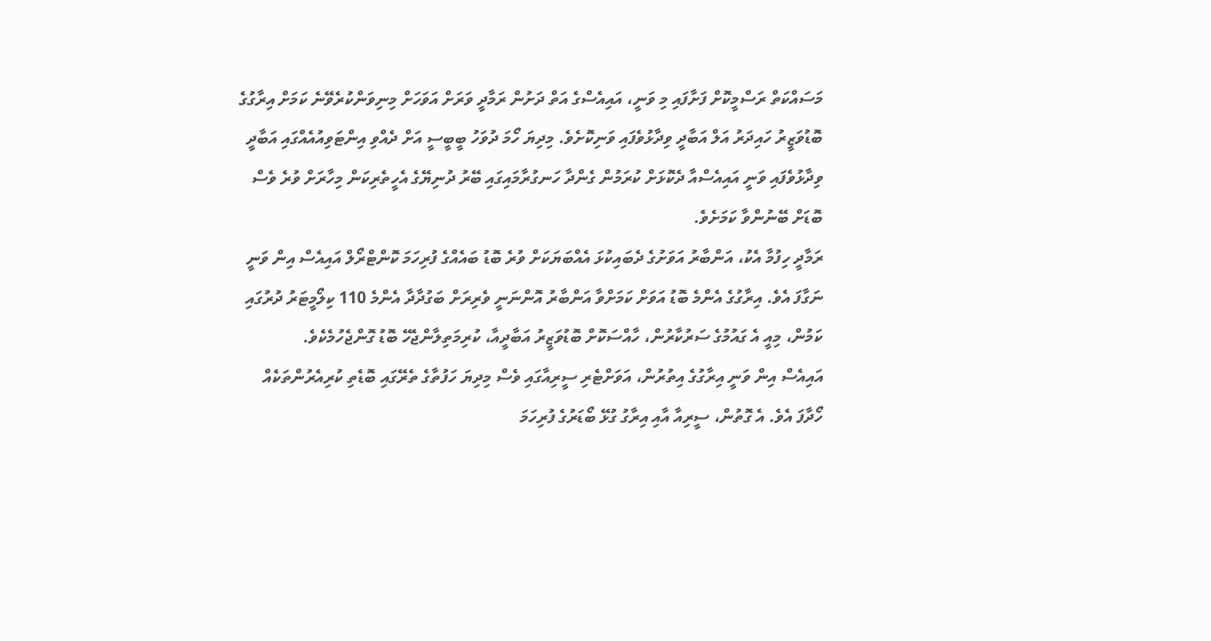މަސައްކަތް ރަސްމީކޮށް ފަށާފައި މި ވަނީ، އައިއެސްގެ އަތް ދަށުން ރަމާދީ ވަރަށް އަވަހަށް މިނިވަންކުރެވޭނެ ކަމަށް އިރާގުގެ ބޮޑުވަޒީރު ހައިދަރު އަލް އަބާދީ ވިދާޅުވެފައި ވަނިކޮށެވެ. މިދިޔަ ހޯމަ ދުވަހު ބީބީސީ އަށް ދެއްވި އިންޓަވިއުއެއްގައި އަބާދީ ވިދާޅުވެފައި ވަނީ އައިއެސްއާ ދެކޮޅަށް ކުރަމުން ގެންދާ ހަނގުރާމައިގައި ބޭރު ދުނިޔޭގެ އެހީތެރިކަން މިހާރަށް ވުރެ ވެސް ބޮޑަށް ބޭނުންވާ ކަމަށެވެ.
ރަމާދީ ހިފުމާ އެކު، އަންބާރު އަވަށުގެ ދެބައިކުޅަ އެއްބަޔަކަށް ވުރެ ބޮޑު ބައެއްގެ ފުރިހަމަ ކޮންޓްރޯލް އައިއެސް އިން ވަނީ ނަގާފަ އެވެ. އިރާގުގެ އެންމެ ބޮޑު އަވަށް ކަމަށްވާ އަންބާރު އޮންނަނީ ވެރިރަށް ބަގުދާދާ އެންމެ 110 ކިލޯމީޓަރު ދުރުގައި ކަމުން، މިއީ އެ ގައުމުގެ ސަރުކާރުން، ހާއްސަކޮށް ބޮޑުވަޒީރު އަބާދީއާ، ކުރިމަތިލާންޖެހޭ ބޮޑު ގޮންޖެހުމެކެވެ.
އައިއެސް އިން ވަނީ އިރާގުގެ އިތުރުން، އަވަށްޓެރި ސީރިއާގައި ވެސް މިދިޔަ ހަފުތާގެ ތެރޭގައި ބޮޑެތި ކުރިއެރުންތަކެއް ހޯދާފަ އެވެ. އެ ގޮތުން، ސީރިއާ އާއި އިރާގު ގުޅޭ ބޯޑަރުގެ ފުރިހަމަ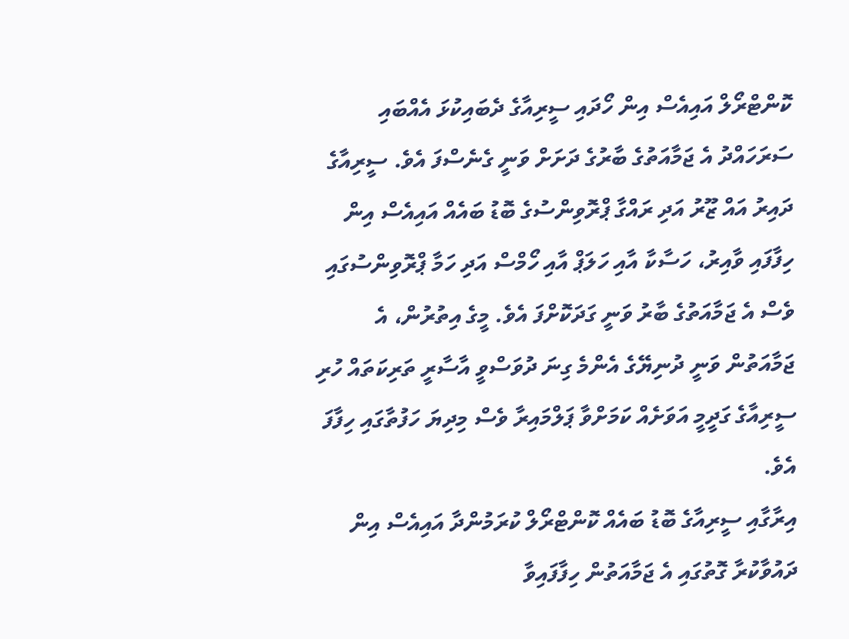ކޮންޓްރޯލް އައިއެސް އިން ހޯދައި ސީރިއާގެ ދެބައިކުޅަ އެއްބައި ސަރަހައްދު އެ ޖަމާއަތުގެ ބާރުގެ ދަށަށް ވަނީ ގެނެސްފަ އެވެ. ސީރިއާގެ ދައިރު އައް ޒޫރު އަދި ރައްގާ ޕްރޮވިންސުގެ ބޮޑު ބައެއް އައިއެސް އިން ހިފާފައި ވާއިރު، ހަސާކާ އާއި ހަލަޕް އާއި ހޯމްސް އަދި ހަމާ ޕްރޮވިންސުގައި ވެސް އެ ޖަމާއަތުގެ ބާރު ވަނީ ގަދަކޮށްފަ އެވެ. މީގެ އިތުރުން، އެ ޖަމާއަތުން ވަނީ ދުނިޔޭގެ އެންމެ ގިނަ ދުވަސްވީ އާސާރީ ތަރިކަތައް ހުރި ސީރިއާގެ ގަދީމީ އަވަށެއް ކަމަށްވާ ޕަލްމައިރާ ވެސް މިދިޔަ ހަފުތާގައި ހިފާފަ އެވެ.
އިރާގާއި ސީރިއާގެ ބޮޑު ބައެއް ކޮންޓްރޯލް ކުރަމުންދާ އައިއެސް އިން ދައުވާކުރާ ގޮތުގައި އެ ޖަމާއަތުން ހިފާފައިވާ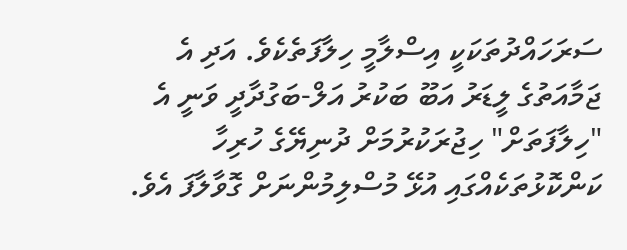ސަރަހައްދުތަކަކީ އިސްލާމީ ހިލާފަތެކެވެ. އަދި އެ ޖަމާއަތުގެ ލީޑަރު އަބޫ ބަކުރު އަލް-ބަގުދާދީ ވަނީ އެ "ހިލާފަތަށް" ހިޖުރަކުރުމަށް ދުނިޔޭގެ ހުރިހާ ކަންކޮޅުތަކެއްގައި އުޅޭ މުސްލިމުންނަށް ގޮވާލާފަ އެވެ.